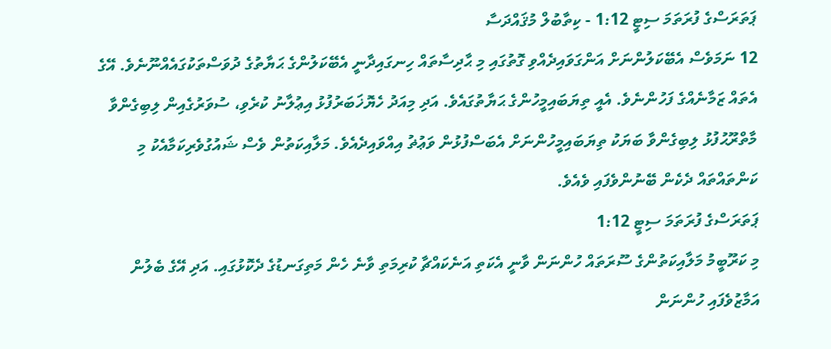ޕަތަރަސްގެ ފުރަތަމަ ސިޓީ 1:12 - ކިތާބުލް މުޤައްދަސާ
12 ނަމަވެސް އެބޭކަލުންނަށް އަންގަވައިދެއްވި ގޮތުގައި މި ޙާދިސާތައް ހިނގައިދާނީ އެބޭކަލުންގެ ޙަޔާތުގެ ދުވަސްތަކުގައެއްނޫނެވެ. އޭގެ އެތައް ޒަމާނެއްގެ ފަހުންނެވެ. އެއީ ތިޔަބައިމީހުންގެ ޙަޔާތުގައެވެ. އަދި މިއަދު ހެޔޮޚަބަރުފުޅު އިޢުލާނު ކުރެވި، ސުވަރުގެއިން ލިބިގެންވާ މާތްރޫޙުފުޅު ލިބިގެންވާ ބަޔަކު ތިޔަބައިމީހުންނަށް އެބަސްފުޅުން ވަޢުޡު އިއްވައިދެއެވެ. މަލާއިކަތުން ވެސް ޝައުގުވެރިކަމާއެކު މި ކަންތައްތައް ދެކެން ބޭނުންވެފައި ވެއެވެ.
ޕަތަރަސްގެ ފުރަތަމަ ސިޓީ 1:12
މި ކަރޫބީމު މަލާއިކަތުންގެ ސޫރަތައް ހުންނަން ވާނީ އެކަތި އަނެކައްޗާ ކުރިމަތި ވާނެ ހެން މަތިގަނޑުގެ ދެކޮޅުގައި. އަދި އޭގެ ބެލުން އަމާޒުވެފައި ހުންނަން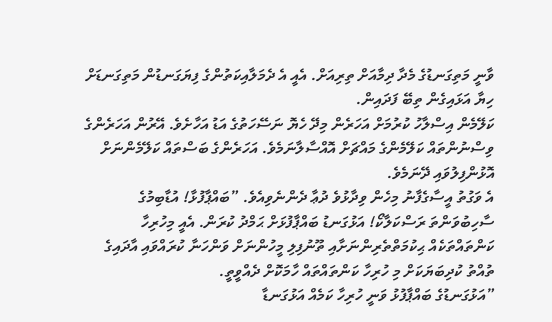ވާނީ މަތިގަނޑުގެ މެދާ ދިމާއަށް ތިރިއަށް. އެއީ އެ ދެމަލާއިކަތުންގެ ފިޔަގަނޑުން މަތިގަނޑަށް ހިޔާ އަޅައިގެން ތިބޭ ފަދައިން.
ކަލޭމެން އިސްލާހު ކުރުމަށް އަހަރެން މިދޭ ހެޔޮ ނަސޭހަތުގެ އަޑު އަހާށެވެ. އޭރުން އަހަރެންގެ ވިސްނުންތައް ކަލޭމެންގެ މައްޗަށް އޮއްސާލާނަމެވެ. އަހަރެންގެ ބަސްތައް ކަލޭމެންނަށް އޮޅުންފިލުވައި ދޭނަމެވެ.
އެ ވަގުތު އީސާގެފާނު މިހެން ވިދާޅުވެ ދުޢާ ދެންނެވިއެވެ. ”ބައްޕާފުޅާ! އުޑާބިމުގެ ސާހިބުވަންތަ ރަސްކަލާކޯ! އަޅުގަނޑު ބައްޕާފުޅަށް ޙަމްދު ކުރަން. އެއީ މިހުރިހާ ކަންތައްތަކެއް ޙިކުމަތްތެރިންނަށާއި ތޫނުފިލި މީހުންނަށް ވަންހަނާ ކުރައްވައި އާދައިގެ ތުއްތު ކުދިބަޔަކަށް މި ހުރިހާ ކަންތައްތައް ހާމަކޮށް ދެއްވީތީ.
”އަޅުގަނޑުގެ ބައްޕާފުޅު ވަނީ ހުރިހާ ކަމެއް އަޅުގަނޑާ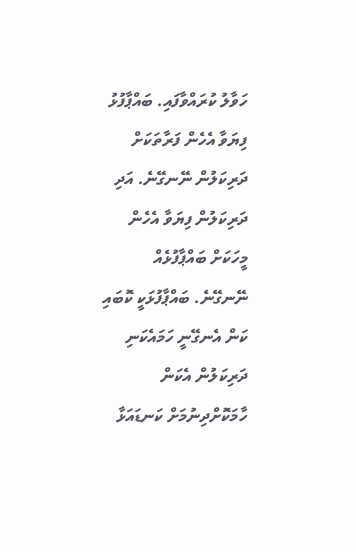ހަވާލު ކުރައްވާފައި. ބައްޕާފުޅު ފިޔަވާ އެހެން ފަރާތަކަށް ދަރިކަލުން ނޭނގޭނެ. އަދި ދަރިކަލުން ފިޔަވާ އެހެން މީހަކަށް ބައްޕާފުޅެއް ނޭނގޭނެ. ބައްޕާފުޅަކީ ކޮބައި ކަން އެނގޭނީ ހަމައެކަނި ދަރިކަލުން އެކަން ހާމަކޮށްދިނުމަށް ކަނޑައަޅާ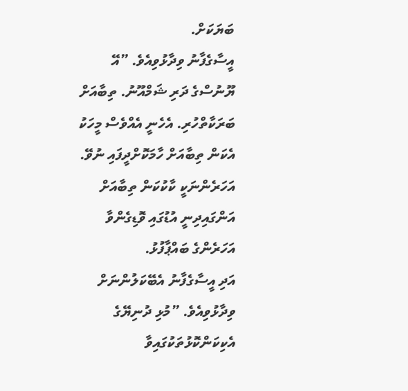ބަޔަކަށް.
އީސާގެފާނު ވިދާޅުވިއެވެ. ”އޭ ޔޫނުސްގެ ދަރި ޝަމްއޫނު. ތިބާއަށް ބަރަކާތްހުރި. އެހެނީ އެއްވެސް މީހަކު އެކަން ތިބާއަށް ހާމަކޮށްދީފައި ނުވޭ. އަހަރެންނަކީ ކާކުކަން ތިބާއަށް އަންގައިދިނީ އުޑުގައި ވޮޑިގެންވާ އަހަރެންގެ ބައްޕާފުޅު.
އަދި އީސާގެފާނު އެބޭކަލުންނަށް ވިދާޅުވިއެވެ. ”މުޅި ދުނިޔޭގެ އެކިކަންކޮޅުތަކުގައިވާ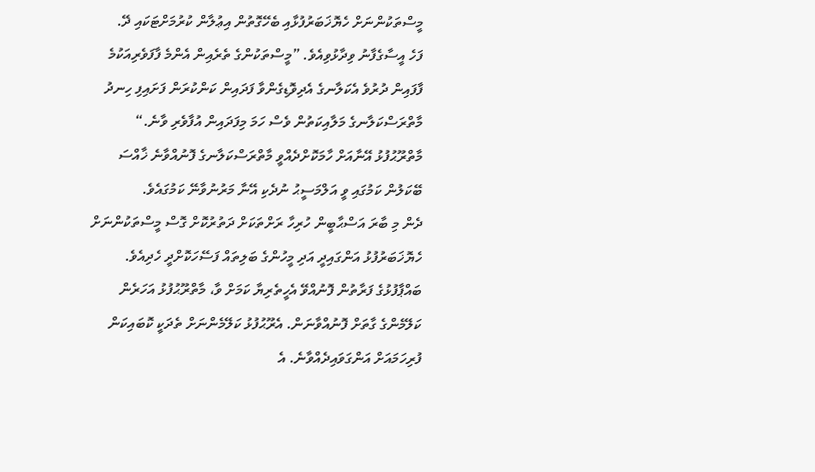މީސްތަކުންނަށް ހެޔޮޚަބަރުފުޅާއި ބެހޭގޮތުން އިޢުލާން ކުރުމަށްޓަކައި ދޭ.
ފަހެ އީސާގެފާނު ވިދާޅުވިއެވެ. ”މީސްތަކުންގެ ތެރެއިން އެންމެ ފާފަވެރިއަކުމެ ފާފައިން ދުރުވެ އެކަލާނގެ އެދިވޮޑިގެންވާ ފަދައިން ކަންކުރަން ފަށައިފި ހިނދު މާތްރަސްކަލާނގެ މަލާއިކަތުން ވެސް ހަމަ މިފަދައިން އުފާވެރި ވާނެ.“
މާތްރޫޙުފުޅު އޭނާއަށް ހާމަކޮށްދެއްވީ މާތްރަސްކަލާނގެ ފޮނުއްވާނެ ޚާއްސަ ބޭކަލުން ކަމުގައި ވީ އަލްމަސީޙު ނުދެކި އޭނާ މަރުނުވާނޭ ކަމުގައެވެ.
ދެން މި ބާރަ އަސްޙާބީން ހުރިހާ ރަށްތަކަށް ދަތުރުކޮށް ގޮސް މީސްތަކުންނަށް ހެޔޮޚަބަރުފުޅު އަންގައިދީ އަދި މީހުންގެ ބަލިތައް ފަސޭހަކޮށްދީ ހެދިއެވެ.
ބައްޕާފުޅުގެ ފަރާތުން ފޮނުއްވޭ އެހީތެރިޔާ ކަމަށް ވާ، މާތްރޫޙުފުޅު އަހަރެން ކަލޭމެންގެ ގާތަށް ފޮނުއްވާނަން. އެރޫޙުފުޅު ކަލޭމެންނަށް ތެދަކީ ކޮބައިކަން ފުރިހަމައަށް އަންގަވައިދެއްވާނެ. އެ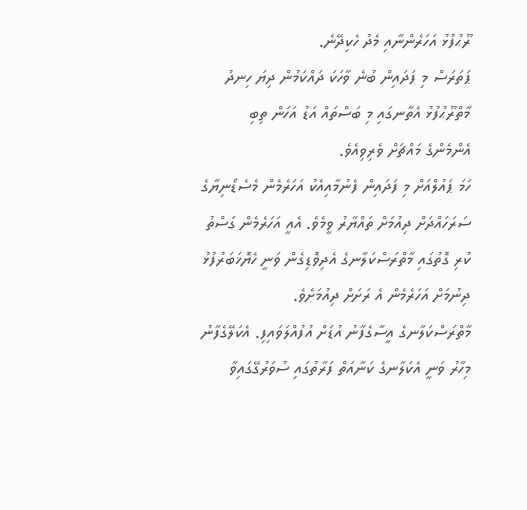ރޫޙުފުޅު އަހަރެންނާއި މެދު ހެކިދޭނެ.
ޕަތަރަސް މި ފަދައިން ބުނެ ވާހަކަ ދައްކަމުން ދިޔަ ހިނދު މާތްރޫޙުފުޅު އެތާނގައި މި ބަސްތައް އަޑު އަހަން ތިބި އެންމެންގެ މައްޗަށް ވެރިވިއެވެ.
ހަމަ ޕައުލްއަށް މި ފަދައިން ފެނުމާއިއެކު އަހަރެމެން މެސެޑޯނިޔާގެ ސަރަހައްދަށް ދިއުމަށް ތައްޔާރު ވީމެވެ. އެއީ އަހަރެމެން ގަސްތު ކުރި ގޮތުގައި މާތްރަސްކަލާނގެ އެދިވޮޑިގެން ވަނީ ހެޔޮޚަބަރުފުޅު ދިނުމަށް އަހަރެމެން އެ ރަށަށް ދިއުމަށެވެ.
މާތްރަސްކަލާނގެ އީސާގެފާނު އުޑަށް އުފުއްލަވައިފި. އެކަލޭގެފާނު މިހާރު ވަނީ އެކަލާނގެ ކަނާއަތް ފަރާތުގައި ސުވަރުގޭގައިވާ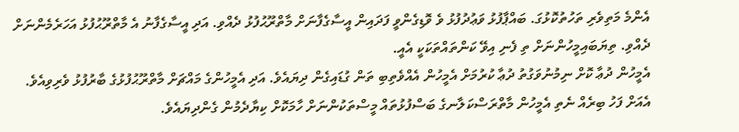އެންމެ މަތިވެރި ތަހުތުކޮޅުގަ. ބައްޕާފުޅު ވަޢުދުފުޅު ވެ ވޮޑިގެންވީ ފަދައިން އީސާގެފާނަށް މާތްރޫޙުފުޅު ދެއްވި. އަދި އީސާގެފާނު އެ މާތްރޫޙުފުޅު އަހަރެމެންނަށް ދެއްވި. ތިޔަބައިމީހުންނަށް ތި ފެނި އިވޭ ކަންތައްތަކަކީ އެއީ.
އެމީހުން ދުޢާ ކޮށް ނިމުނުވަގުތު ދުޢާ ކުރުމަށް އެމީހުން އެއްވެތިބި ތަން ގުޑައިގެން ދިޔައެވެ. އަދި އެމީހުންގެ މައްޗަށް މާތްރޫޙުފުޅުގެ ބާރުފުޅު ވެރިވިއެވެ. އެއަށް ފަހު ބިރެއް ނެތި އެމީހުން މާތްރަސްކަލާނގެ ބަސްފުޅުތައް މީސްތަކުންނަށް ހާމަކޮށް ކިޔާދެމުން ގެންދިޔައެވެ.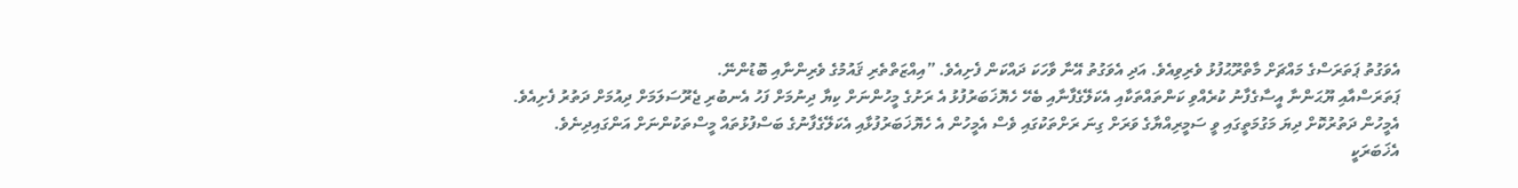އެވަގުތު ޕަތަރަސްގެ މައްޗަށް މާތްރޫޙުފުޅު ވެރިވިއެވެ. އަދި އެވަގުތު އޭނާ ވާހަކަ ދައްކަން ފެށިއެވެ. ”އިއްޒަތްތެރި ޤައުމުގެ ވެރިންނާއި ބޮޑުންނޭ.
ޕަތަރަސްއާއި ޔޫޙަންނާ އީސާގެފާނު ކުރެއްވި ކަންތައްތަކާއި އެކަލޭގެފާނާއި ބެހޭ ހެޔޮޚަބަރުފުޅު އެ ރަށުގެ މީހުންނަށް ކިޔާ ދިނުމަށް ފަހު އެނބުރި ޖެރޫސަލަމަށް ދިއުމަށް ދަތުރު ފެށިއެވެ. އެމީހުން ދަތުރުކޮށް ދިޔަ މަގުމަތީގައި ވީ ސަމީރިއްޔާގެ ވަރަށް ގިނަ ރަށްތަކުގައި ވެސް އެމީހުން އެ ހެޔޮޚަބަރުފުޅާއި އެކަލޭގެފާނުގެ ބަސްފުޅުތައް މީސްތަކުންނަށް އަންގައިދިނެވެ.
އެޚަބަރަކީ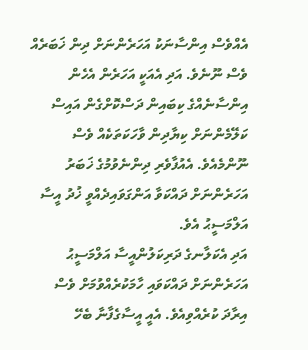އެއްވެސް އިންސާނަކު އަހަރެންނަށް ދިން ޚަބަރެއް ވެސް ނޫނެވެ. އަދި އެއަކީ އަހަރެން އެހެން އިންސާނެއްގެ ކިބައިން ދަސްކޮށްގެން އައިސް ކަލޭމެންނަށް ކިޔާދިން ވާހަކަތަކެއް ވެސް ނޫންމެއެވެ. އެއުފާވެރި ދިންނެވުމުގެ ޚަބަރު އަހަރެންނަށް ދައްކަވާ އަންގަވައިދެއްވީ ޚުދު އީސާ އަލްމަސީޙު އެވެ.
އަދި އެކަލާނގެ ދަރިކަލުންއީސާ އަލްމަސީޙު އަހަރެންނަށް ދައްކަވައި ހާމަކުރެއްވުމަށް ވެސް އިރާދަ ކުރެއްވިއެވެ. އެއީ އީސާގެފާނާ ބެހޭ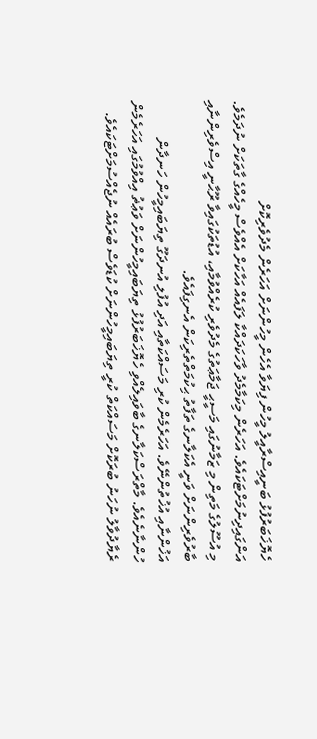ހެޔޮޚަބަރުފުޅު ބަނީއިސްރާއީލު މީހުން ފިޔަވާ އެހެން މީހުންނަށް އަހަރެން މެދުވެރިކޮށް އަންގައިދިނުމަށްޓަކައެވެ. އަހަރެން މިކަމާމެދު ވާހަކަދައްކާ ލަފައެއް އަހާކަށް އެއްވެސް މީހެއްގެ ގާތަކަށް ނުދަމެވެ.
މި އުސޫލުގެ މަތިން މި ޒަމާނުގައި މަސީޙީ ޖަމާޢަތުގެ މެދުވެރި ކުރެއްވުމާއި، އުޑުތަކުގައިވާ ރޫޙާނީ އިސްވެރިންނާއި ބާރުވެރިންނަށް ވަނީ އެކަލާނގެ ތަފާތު ޙިކުމަތްތެރިކަން އެނގިފައެވެ.
އަޚުންނާއި އުޚުތުންނޭވެ. އަހަރެމެން ކުރި މަސައްކަތާއި އަދި އުފުލި އުނދަގޫ ތިޔަބައިމީހުން ހަނދާން ހުންނާނެއެވެ. މާތްރަސްކަލާނގެ ބާވައިލެއްވި ހެޔޮޚަބަރުފުޅު ތިޔަބައިމީހުންނަށް ވަޢުޡު އިއްވުމުގައި އަހަރެމެން ރެޔާދުވާލު ނުހަނު ބުރަކޮށް މަސައްކަތް ކުރީ ތިޔަބައިމީހުންނަށް ކުޑަވެސް ބުރައެއް ނުޖެއްސުމަށްޓަކައެވެ.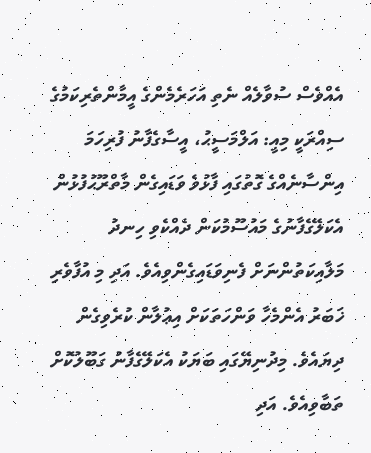އެއްވެސް ސުވާލެއް ނެތި އަހަރެމެންގެ އީމާންތެރިކަމުގެ ސިއްރަކީ މިއީ: އަލްމަސީޙު، އީސާގެފާނު ފުރިހަމަ އިންސާނެއްގެ ގޮތުގައި ފާޅުވެ ވަޑައިގެން މާތްރޫޙުފުޅުން އެކަލޭގެފާނުގެ މައުސޫމުކަން ދެއްކެވި ހިނދު މަލާއިކަތުންނަށް ފެނިވަޑައިގެންވިއެވެ. އަދި މި އުފާވެރި ޚަބަރު އެންމެހާ ވަންހަތަކަށް އިޢުލާން ކުރެވިގެން ދިޔައެވެ. މިދުނިޔޭގައި ބަޔަކު އެކަލޭގެފާނު ގަބޫލުކޮށް ތަބާވިއެވެ. އަދި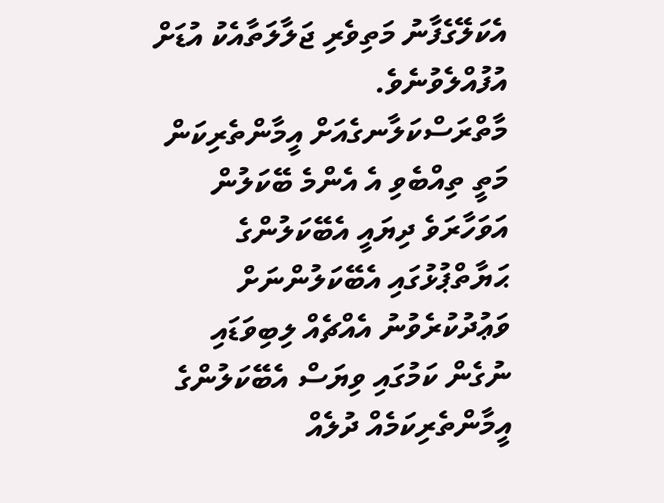އެކަލޭގެފާނު މަތިވެރި ޖަލާލަތާއެކު އުޑަށް އުފުއްލެވުނެވެ.
މާތްރަސްކަލާނގެއަށް އީމާންތެރިކަން މަތީ ތިއްބެވި އެ އެންމެ ބޭކަލުން އަވަހާރަވެ ދިޔައީ އެބޭކަލުންގެ ޙަޔާތްޕުޅުގައި އެބޭކަލުންނަށް ވަޢުދުކުރެވުނު އެއްޗެއް ލިބިވަޑައި ނުގެން ކަމުގައި ވިޔަސް އެބޭކަލުންގެ އީމާންތެރިކަމެއް ދުލެއް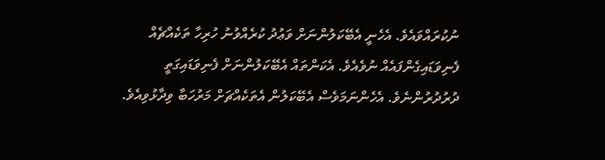ނުކުރައްވައެވެ. އެހެނީ އެބޭކަލުންނަށް ވަޢުދު ކުރެއްވުނު ހުރިހާ ތަކެއްޗެއް ފެނިވަޑައިގެންފައެއް ނުވެއެވެ. އެކަންތައް އެބޭކަލުންނަށް ފެނިވަޑައިގަތީ ދުރުދުރުންނެވެ. އެހެންނަމަވެސް އެބޭކަލުން އެތަކެއްޗަށް މަރުހަބާ ވިދާޅުވިއެވެ.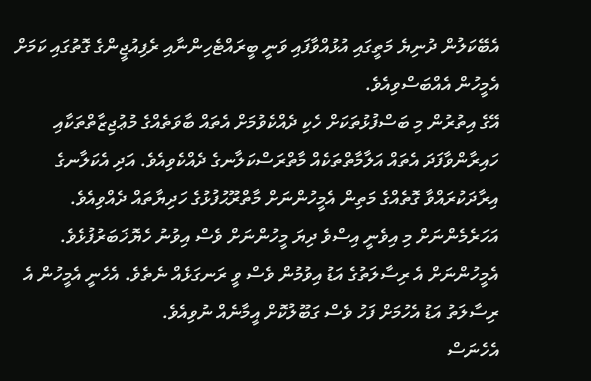އެބޭކަލުން ދުނިޔެ މަތީގައި އުޅުއްވާފައި ވަނީ ބީރައްޓެހިންނާއި ރެފިއުޖީންގެ ގޮތުގައި ކަމަށް އެމީހުން އެއްބަސްވިއެވެ.
އޭގެ އިތުރުން މި ބަސްފުޅުތަކަށް ހެކި ދެއްކެވުމަށް އެތައް ބާވަތެއްގެ މުޢުޖިޒާތްތަކާއި ހައިރާންވާފަދަ އެތައް އަލާމާތްތަކެއް މާތްރަސްކަލާނގެ ދެއްކެވިއެވެ. އަދި އެކަލާނގެ އިރާދަކުރައްވާ ގޮތެއްގެ މަތިން އެމީހުންނަށް މާތްރޫޙުފުޅުގެ ހަދިޔާތައް ދެއްވިއެވެ.
އަހަރެމެންނަށް މި އިވެނީ އިސްވެ ދިޔަ މީހުންނަށް ވެސް އިވުނު ހެޔޮޚަބަރުފުޅެވެ. އެމީހުންނަށް އެ ރިސާލަތުގެ އަޑު އިވުމުން ވެސް ވީ ރަނގަޅެއް ނެތެވެ. އެހެނީ އެމީހުން އެ ރިސާލަތު އަޑު އެހުމަށް ފަހު ވެސް ގަބޫލުކޮށް އީމާނެއް ނުވިއެވެ.
އެހެނަސް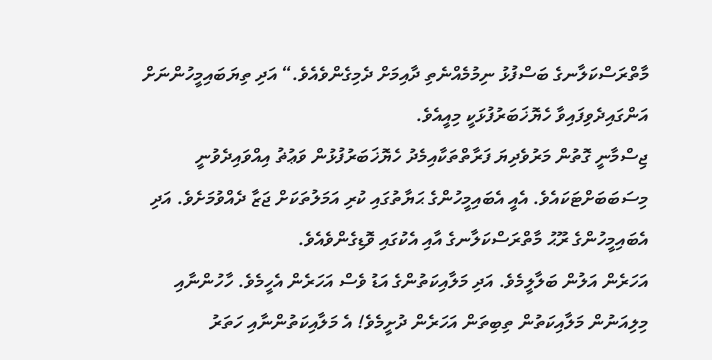މާތްރަސްކަލާނގެ ބަސްފުޅު ނިމުމެއްނެތި ދާއިމަށް ދެމިގެންވެއެވެ.“ އަދި ތިޔަބައިމީހުންނަށް އަންގައިދެވިފައިވާ ހެޔޮޚަބަރުފުޅަކީ މިއީއެވެ.
ޖިސްމާނީ ގޮތުން މަރުވެދިޔަ ފަރާތްތަކާއިމެދު ހެޔޮޚަބަރުފުޅުން ވަޢުޡު އިއްވައިދެވުނީ މިސަބަބަށްޓަކައެވެ. އެއީ އެބައިމީހުންގެ ޙަޔާތުގައި ކުރި އަމަލުތަކަށް ޖަޒާ ދެއްވުމަށެވެ. އަދި އެބައިމީހުންގެ ރޫޙު މާތްރަސްކަލާނގެ އާއި އެކުގައި ވޮޑިގެންވެއެވެ.
އަހަރެން އަލުން ބަލާލީމެވެ. އަދި މަލާއިކަތުންގެ އަޑު ވެސް އަހަރެން އެހީމެވެ. ހާހުންނާއި މިލިއަނުން މަލާއިކަތުން ތިބިތަން އަހަރެން ދުށީމެވެ! އެ މަލާއިކަތުންނާއި ހަތަރު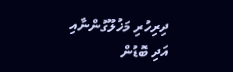ދިރިހުރި މަޚުލޫގުންނާއި އަދި ބޮޑުން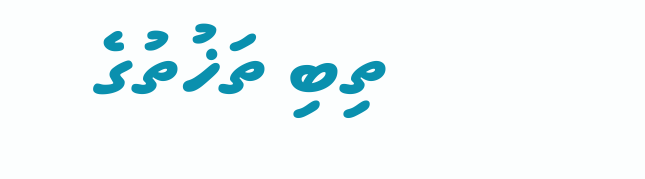ތިބި ތަޚުތުގެ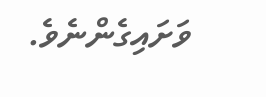ވަށައިގެންނެވެ.